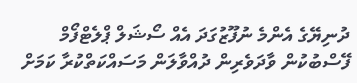ދުނިޔޭގެ އެންމެ ނުފޫޒުގަދަ އެއް ސޯޝަލް ޕްލެޓްފޯމް ފޭސްބުކުން ވާދަވެރިން ދުއްވާލަން މަސައްކަތްކުރާ ކަމަށް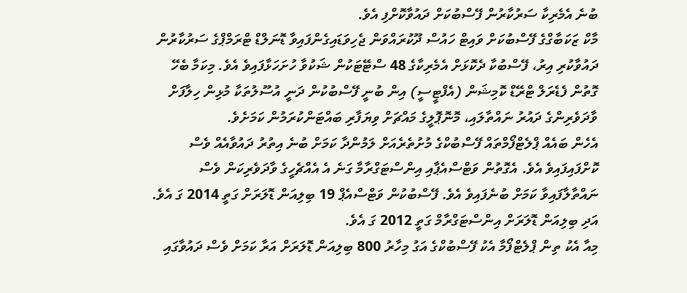ބުނެ އެމެރިކާ ސަރުކާރުން ފޭސްބުކަށް ދައުވާކޮށްފި އެވެ.
މާކް ޒަކަބާގްގެ ފޭސްބުކަށް ވައިޓް ހައުސް ދޫކުރައްވަން ޖެހިވަޑައިގެންފައިވާ ޑޮނަލްޑް ޓްރަމްޕްގެ ސަރުކާރުން ދައުވާކުރި އިރު، ފޭސްބުކާ ދެކޮޅަށް އެމެރިކާގެ 48 ސްޓޭޓަކުން ޝަކުވާ ހުށަހަޅާފައިވެ އެވެ. މިކަމާ ބެހޭ ގޮތުން ފެޑެރަލް ޓްރޭޑް ކޮމިޝަން (އެފްޓީސީ) އިން ބުނީ ފޭސްބުކުން ދަނީ އުސޫލުތަކާ މުޅިން ހިލާފަށް ވާދަވެރިންގެ ދައުރު ނައްތާލައި، މޮނޮޕޮލީގެ މައްޗަށް ވިޔަފާރި ބައްޓަންކުރަމުން ކަމަށެވެ.
އެހެން ބައެއް ޕްލެޓްފޯމްތައް ފޭސްބުކްގެ މުށުތެރެއަށް ލަމުންދާ ކަމަށް ބުނެ އިތުރު ދައުވާއެއް ވެސް ކޮށްފައިފައިވެ އެވެ. އެގޮތުން ވަޓްސްއެޕާއި އިންސްޓަގްރާމާ ގަނެ އެ އެއްޗެހީގެ ވާދަވެރިކަން ވެސް ނައްތާލާފައިވާ ކަމަށް ބުނެފައިވެ އެވެ. ފޭސްބުކުން ވަޓްސްއެޕް 19 ބިލިއަން ޑޮލަރަށް ގަތީ 2014 ގަ އެވެ. އަދި ބިލިއަން ޑޮލަރަށް އިންސްޓަގްރާމް ގަތީ 2012 ގަ އެވެ.
މިއާ އެކު ތިން ޕްލެޓްފޯމާ އެކު ފޭސްބުކްގެ އަގު މިހާރު 800 ބިލިއަން ޑޮލަރަށް އަރާ ކަމަށް ވެސް ދައުވާގައި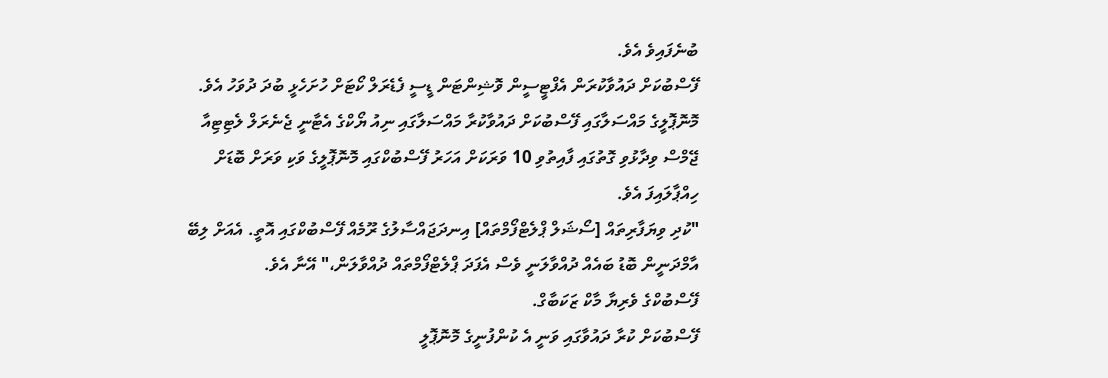ބުނެފައިވެ އެވެ.
ފޭސްބުކަށް ދައުވާކުރަން އެފްޓީސީން ވޮޝިންޓަން ޑީސީ ފެޑެރަލް ކޯޓަށް ހުށަހެޅީ ބުދަ ދުވަހު އެވެ.
މޮނޮޕޮލީގެ މައްސަލާގައި ފޭސްބުކަށް ދައުވާކުރާ މައްސަލާގައި ނިއު ޔޯކްގެ އެޓާނީ ޖެނެރަލް ލެޓިޓިއާ ޖޭމްސް ވިދާޅުވި ގޮތުގައި ފާއިތުވި 10 ވަރަކަށް އަހަރު ފޭސްބުކްގައި މޮނޮޕޮލީގެ ވަކި ވަރަށް ބޮޑަށް ހިއްޕާލައިފަ އެވެ.
"ކުދި ވިޔަފާރިތައް [ސޯޝަލް ޕްލެޓްފޯމްތައް] އިނދަޖައްސާލުގެ ރޫމެއް ފޭސްބުކްގައި އޮތީ. އެއަށް ލިބޭ އާމްދަނީން ބޮޑު ބައެއް ދުއްވާލަނީ ވެސް އެފަދަ ޕްލެޓްފޯމްތައް ދުއްވާލަން،" އޭނާ އެވެ.
ފޭސްބުކްގެ ވެރިޔާ މާކް ޒަކަބާގް.
ފޭސްބުކަށް ކުރާ ދައުވާގައި ވަނީ އެ ކުންފުނީގެ މޮނޮޕޮލީ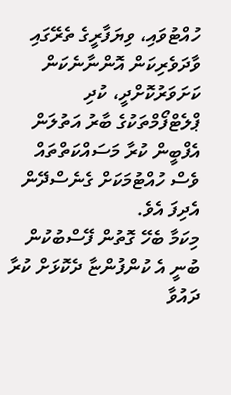ހުއްޓުވައި، ވިޔަފާރީގެ ތެރޭގައި ވާދަވެރިކަން އޮންނާނެކަން ކަށަވަރުކޮށްދީ، ކުދި ޕްލެޓްފޯމްތަކުގެ ބާރު އަތުލަން އެފްބީން ކުރާ މަސައްކަތްތައް ވެސް ހުއްޓުމަކަށް ގެނެސްދޭން އެދިފަ އެވެ.
މިކަމާ ބެހޭ ގޮތުން ފޭސްބުކުން ބުނީ އެ ކުންފުންޏާ ދެކޮޅަށް ކުރާ ދައުވާ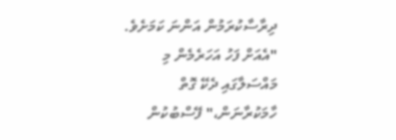ދިރާސާކުރަމުން އަންނަ ކަމަށެވެ.
"އެއަށް ފަހު އަހަރެމެން މި މައްސަލާގައި ދެކޭ ގޮތް ހާމަކުރާނަން،" ފޭސްބުކުން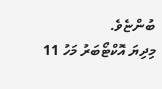ބުންޏެވެ.
މިދިޔަ އޮކްޓޯބަރު މަހު 11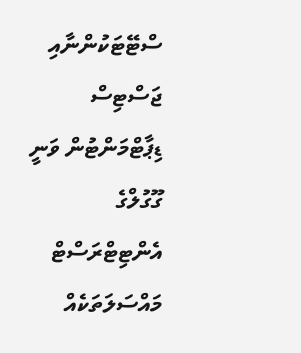ސްޓޭޓަކުންނާއި ޖަސްޓިސް ޑިޕާޓްމަންޓުން ވަނީ ގޫގުލްގެ އެންޓިޓްރަސްޓް މައްސަލަތަކެއް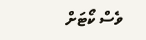ވެސް ކޯޓަށް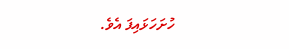ހުށަހަޅައިފަ އެވެ.